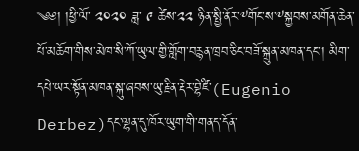༄༅། །ཕྱི་ལོ་ ༢༠༢༠ ཟླ་ ༩ ཚེས་༢༢ ཉིན་སྤྱི་ནོར་༸གོང་ས་༸སྐྱབས་མགོན་ཆེན་པོ་མཆོག་གིས་མེཁ་སི་ཀོ་ཡུལ་གྱི་གློག་བརྙན་ཁྲབ་ཅིང་བཟོ་སྐྲུན་མཁན་དང་། མིག་དཔེ་ཡར་སྟོན་མཁན་སྐུ་ཞབས་ཡུ་རྗིན་རྡེར་བྷེཛི་(Eugenio Derbez)དང་ལྷན་དུ་ཁོར་ཡུག་གི་གནད་དོན་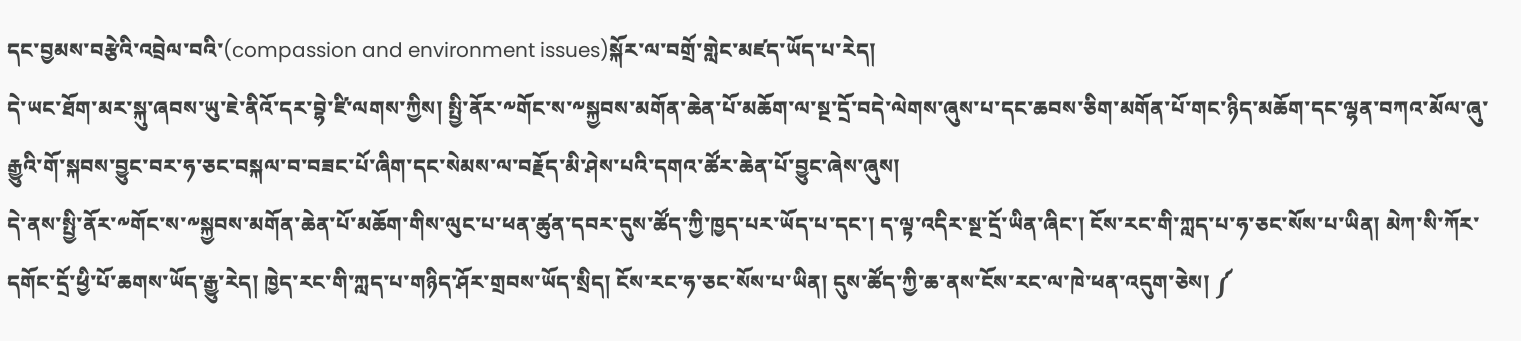དང་བྱམས་བརྩེའི་འབྲེལ་བའི་(compassion and environment issues)སྐོར་ལ་བགྲོ་གླེང་མཛད་ཡོད་པ་རེད།
དེ་ཡང་ཐོག་མར་སྐུ་ཞབས་ཡུ་ཇེ་ནིའོ་དར་བྷེ་ཛི་ལགས་ཀྱིས། སྤྱི་ནོར་༸གོང་ས་༸སྐྱབས་མགོན་ཆེན་པོ་མཆོག་ལ་སྔ་དྲོ་བདེ་ལེགས་ཞུས་པ་དང་ཆབས་ཅིག་མགོན་པོ་གང་ཉིད་མཆོག་དང་ལྷན་བཀའ་མོལ་ཞུ་རྒྱུའི་གོ་སྐབས་བྱུང་བར་ཧ་ཅང་བསྐལ་བ་བཟང་པོ་ཞིག་དང་སེམས་ལ་བརྗོད་མི་ཤེས་པའི་དགའ་ཚོར་ཆེན་པོ་བྱུང་ཞེས་ཞུས།
དེ་ནས་སྤྱི་ནོར་༸གོང་ས་༸སྐྱབས་མགོན་ཆེན་པོ་མཆོག་གིས་ལུང་པ་ཕན་ཚུན་དབར་དུས་ཚོད་ཀྱི་ཁྱད་པར་ཡོད་པ་དང་། ད་ལྟ་འདིར་སྔ་དྲོ་ཡིན་ཞིང་། ངོས་རང་གི་ཀླད་པ་ཧ་ཅང་སོས་པ་ཡིན། མེཀ་སི་ཀོར་དགོང་དྲོ་ཕྱི་པོ་ཆགས་ཡོད་རྒྱུ་རེད། ཁྱེད་རང་གི་ཀླད་པ་གཉིད་ཤོར་གྲབས་ཡོད་སྲིད། ངོས་རང་ཧ་ཅང་སོས་པ་ཡིན། དུས་ཚོད་ཀྱི་ཆ་ནས་ངོས་རང་ལ་ཁེ་ཕན་འདུག་ཅེས། ༼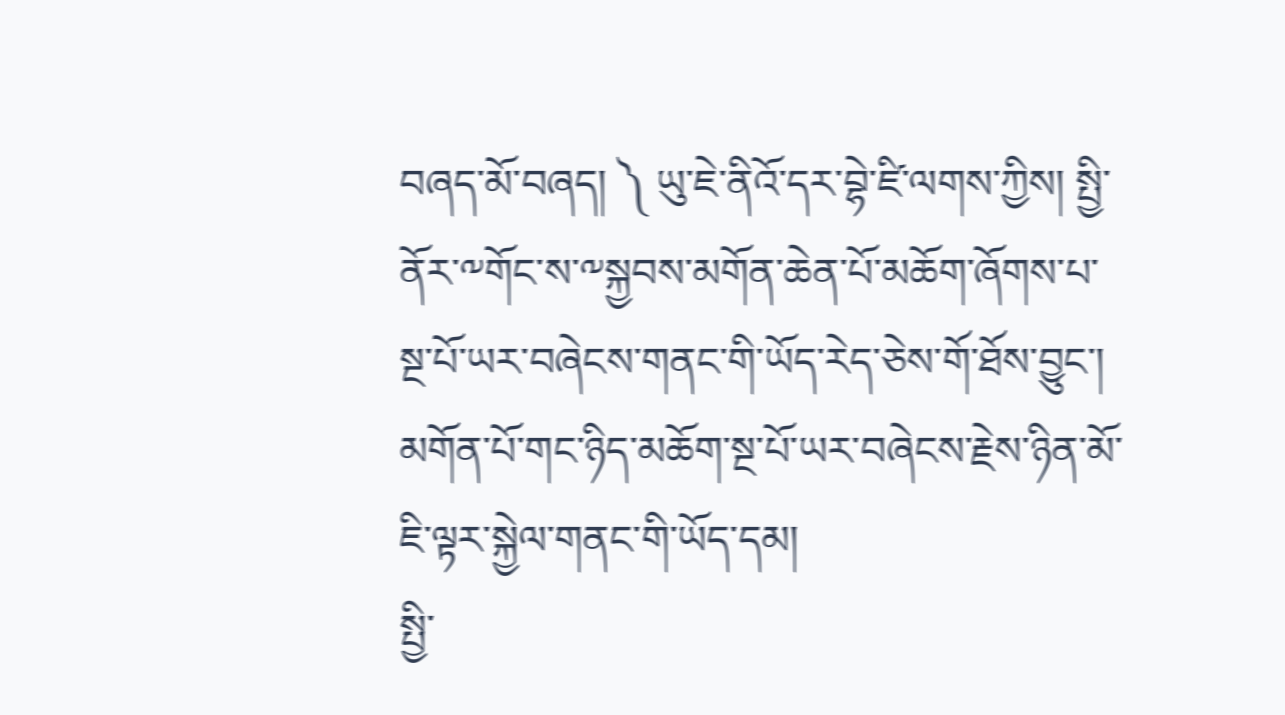བཞད་མོ་བཞད། ༽ ཡུ་ཇེ་ནིའོ་དར་བྷེ་ཛི་ལགས་ཀྱིས། སྤྱི་ནོར་༸གོང་ས་༸སྐྱབས་མགོན་ཆེན་པོ་མཆོག་ཞོགས་པ་སྔ་པོ་ཡར་བཞེངས་གནང་གི་ཡོད་རེད་ཅེས་གོ་ཐོས་བྱུང་། མགོན་པོ་གང་ཉིད་མཆོག་སྔ་པོ་ཡར་བཞེངས་རྗེས་ཉིན་མོ་ཇི་ལྟར་སྐྱེལ་གནང་གི་ཡོད་དམ།
སྤྱི་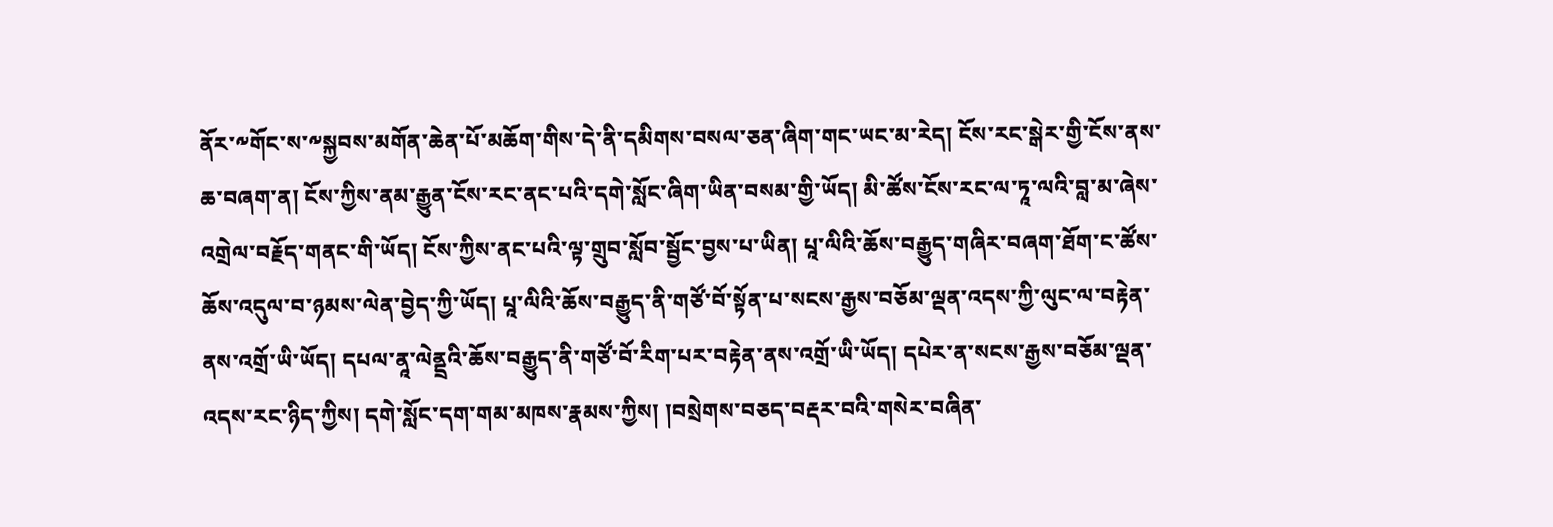ནོར་༸གོང་ས་༸སྐྱབས་མགོན་ཆེན་པོ་མཆོག་གིས་དེ་ནི་དམིགས་བསལ་ཅན་ཞིག་གང་ཡང་མ་རེད། ངོས་རང་སྒེར་གྱི་ངོས་ནས་ཆ་བཞག་ན། ངོས་ཀྱིས་ནམ་རྒྱུན་ངོས་རང་ནང་པའི་དགེ་སློང་ཞིག་ཡིན་བསམ་གྱི་ཡོད། མི་ཚོས་ངོས་རང་ལ་ཏཱ་ལའི་བླ་མ་ཞེས་འགྲེལ་བརྗོད་གནང་གི་ཡོད། ངོས་ཀྱིས་ནང་པའི་ལྟ་གྲུབ་སློབ་སྦྱོང་བྱས་པ་ཡིན། པཱ་ལིའི་ཆོས་བརྒྱུད་གཞིར་བཞག་ཐོག་ང་ཚོས་ཆོས་འདུལ་བ་ཉམས་ལེན་བྱེད་ཀྱི་ཡོད། པཱ་ལིའི་ཆོས་བརྒྱུད་ནི་གཙོ་བོ་སྟོན་པ་སངས་རྒྱས་བཅོམ་ལྡན་འདས་ཀྱི་ལུང་ལ་བརྟེན་ནས་འགྲོ་ཡི་ཡོད། དཔལ་ནཱ་ལེནྡྲའི་ཆོས་བརྒྱུད་ནི་གཙོ་བོ་རིག་པར་བརྟེན་ནས་འགྲོ་ཡི་ཡོད། དཔེར་ན་སངས་རྒྱས་བཅོམ་ལྡན་འདས་རང་ཉིད་ཀྱིས། དགེ་སློང་དག་གམ་མཁས་རྣམས་ཀྱིས། །བསྲེགས་བཅད་བརྡར་བའི་གསེར་བཞིན་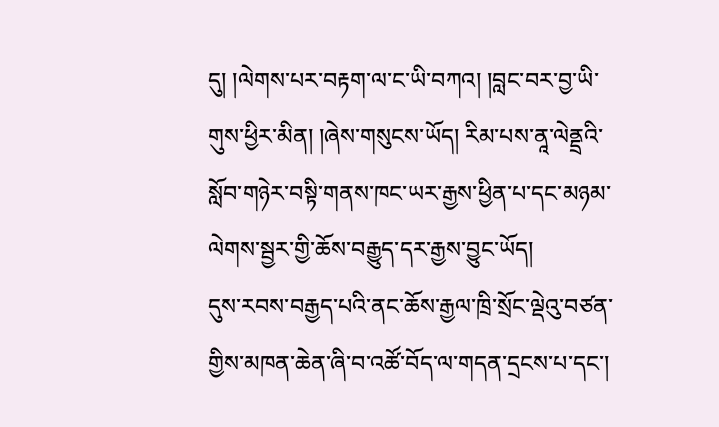དུ། །ལེགས་པར་བརྟག་ལ་ང་ཡི་བཀའ། །བླང་བར་བྱ་ཡི་གུས་ཕྱིར་མིན། །ཞེས་གསུངས་ཡོད། རིམ་པས་ནཱ་ལེནྡྲའི་སློབ་གཉེར་བསྟི་གནས་ཁང་ཡར་རྒྱས་ཕྱིན་པ་དང་མཉམ་ལེགས་སྦྱར་གྱི་ཆོས་བརྒྱུད་དར་རྒྱས་བྱུང་ཡོད།
དུས་རབས་བརྒྱད་པའི་ནང་ཆོས་རྒྱལ་ཁྲི་སྲོང་ལྡེའུ་བཙན་གྱིས་མཁན་ཆེན་ཞི་བ་འཚོ་བོད་ལ་གདན་དྲངས་པ་དང་།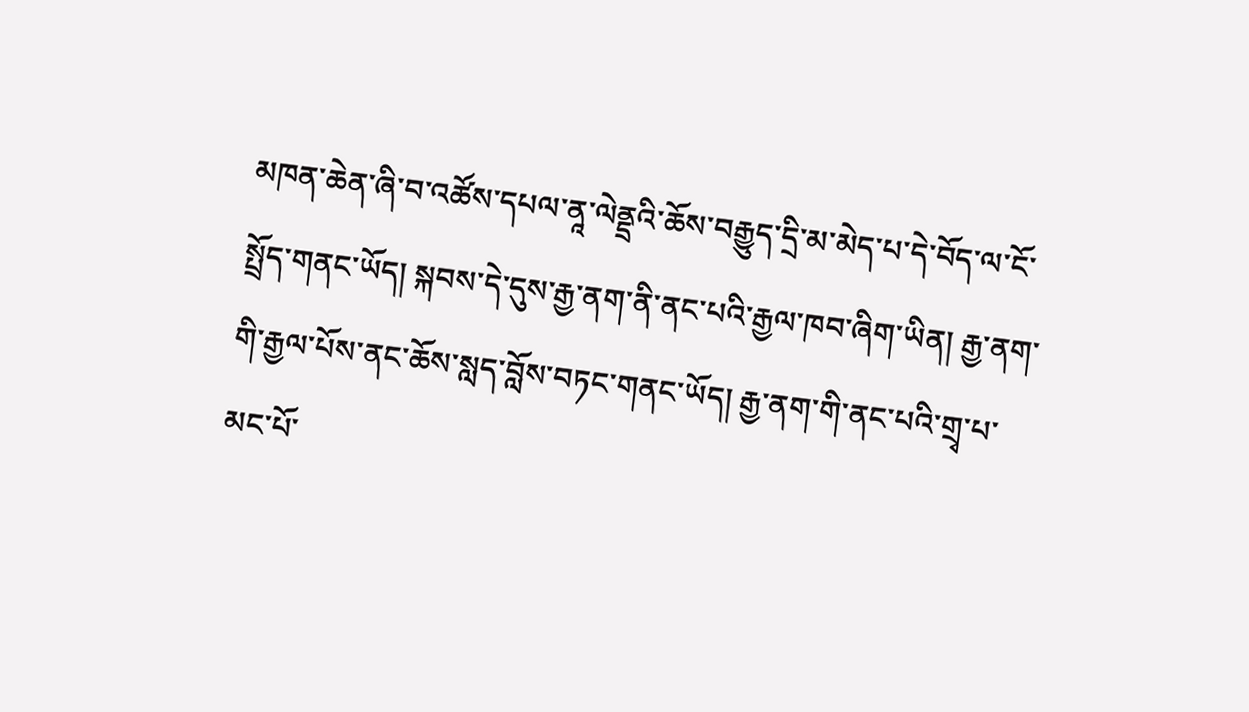མཁན་ཆེན་ཞི་བ་འཚོས་དཔལ་ནཱ་ལེནྡྲའི་ཆོས་བརྒྱུད་དྲི་མ་མེད་པ་དེ་བོད་ལ་ངོ་སྤྲོད་གནང་ཡོད། སྐབས་དེ་དུས་རྒྱ་ནག་ནི་ནང་པའི་རྒྱལ་ཁབ་ཞིག་ཡིན། རྒྱ་ནག་གི་རྒྱལ་པོས་ནང་ཆོས་སླད་བློས་བཏང་གནང་ཡོད། རྒྱ་ནག་གི་ནང་པའི་གྲྭ་པ་མང་པོ་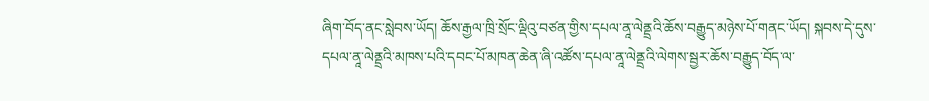ཞིག་བོད་ནང་སླེབས་ཡོད། ཆོས་རྒྱལ་ཁྲི་སྲོང་ལྡིའུ་བཙན་གྱིས་དཔལ་ནཱ་ལེནྡྲའི་ཆོས་བརྒྱུད་མཉེས་པོ་གནང་ཡོད། སྐབས་དེ་དུས་དཔལ་ནཱ་ལེནྡྲའི་མཁས་པའི་དབང་པོ་མཁན་ཆེན་ཞི་འཚོས་དཔལ་ནཱ་ལེནྡྲའི་ལེགས་སྦྱར་ཆོས་བརྒྱུད་བོད་ལ་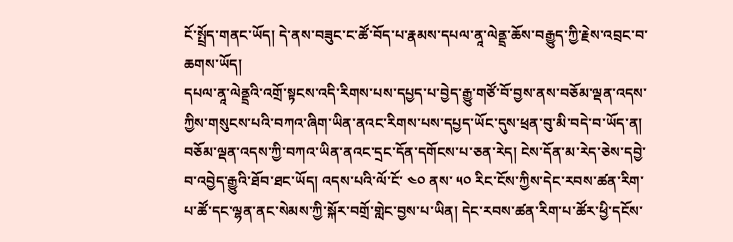ངོ་སྤྲོད་གནང་ཡོད། དེ་ནས་བཟུང་ང་ཚོ་བོད་པ་རྣམས་དཔལ་ནཱ་ལེནྡྲ་ཆོས་བརྒྱུད་ཀྱི་རྗེས་འབྲང་བ་ཆགས་ཡོད།
དཔལ་ནཱ་ལེནྡྲའི་འགྲོ་སྟངས་འདི་རིགས་པས་དཔྱད་པ་བྱེད་རྒྱུ་གཙོ་བོ་བྱས་ནས་བཅོམ་ལྡན་འདས་ཀྱིས་གསུངས་པའི་བཀའ་ཞིག་ཡིན་ནའང་རིགས་པས་དཔྱད་ཡོང་དུས་ཕྲན་བུ་མི་བདེ་བ་ཡོད་ན། བཅོམ་ལྡན་འདས་ཀྱི་བཀའ་ཡིན་ནའང་དྲང་དོན་དགོངས་པ་ཅན་རེད། ངེས་དོན་མ་རེད་ཅེས་དབྱེ་བ་འབྱེད་རྒྱུའི་ཐོབ་ཐང་ཡོད། འདས་པའི་ལོ་ངོ་ ༤༠ ནས་ ༥༠ རིང་ངོས་ཀྱིས་དེང་རབས་ཚན་རིག་པ་ཚོ་དང་ལྷན་ནང་སེམས་ཀྱི་སྐོར་བགྲོ་གླེང་བྱས་པ་ཡིན། དེང་རབས་ཚན་རིག་པ་ཚོར་ཕྱི་དངོས་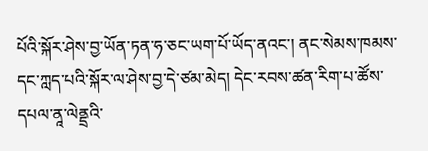པོའི་སྐོར་ཤེས་བྱ་ཡོན་ཏན་ཧ་ཅང་ཡག་པོ་ཡོད་ནའང་། ནང་སེམས་ཁམས་དང་ཀླད་པའི་སྐོར་ལ་ཤེས་བྱ་དེ་ཙམ་མེད། དེང་རབས་ཚན་རིག་པ་ཚོས་དཔལ་ནཱ་ལེནྡྲའི་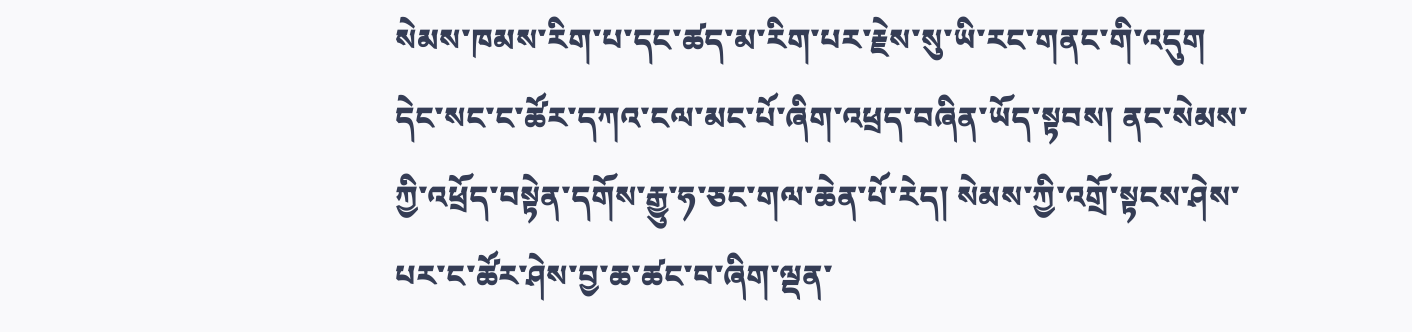སེམས་ཁམས་རིག་པ་དང་ཚད་མ་རིག་པར་རྗེས་སུ་ཡི་རང་གནང་གི་འདུག དེང་སང་ང་ཚོར་དཀའ་ངལ་མང་པོ་ཞིག་འཕྲད་བཞིན་ཡོད་སྟབས། ནང་སེམས་ཀྱི་འཕྲོད་བསྟེན་དགོས་རྒྱུ་ཧ་ཅང་གལ་ཆེན་པོ་རེད། སེམས་ཀྱི་འགྲོ་སྟངས་ཤེས་པར་ང་ཚོར་ཤེས་བྱ་ཆ་ཚང་བ་ཞིག་ལྡན་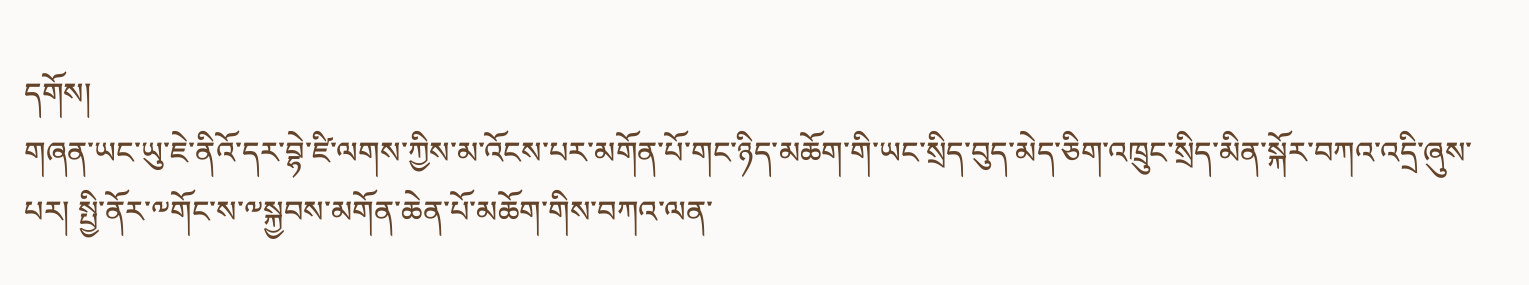དགོས།
གཞན་ཡང་ཡུ་ཇེ་ནིའོ་དར་བྷེ་ཛི་ལགས་ཀྱིས་མ་འོངས་པར་མགོན་པོ་གང་ཉིད་མཆོག་གི་ཡང་སྲིད་བུད་མེད་ཅིག་འཁྲུང་སྲིད་མིན་སྐོར་བཀའ་འདྲི་ཞུས་པར། སྤྱི་ནོར་༸གོང་ས་༸སྐྱབས་མགོན་ཆེན་པོ་མཆོག་གིས་བཀའ་ལན་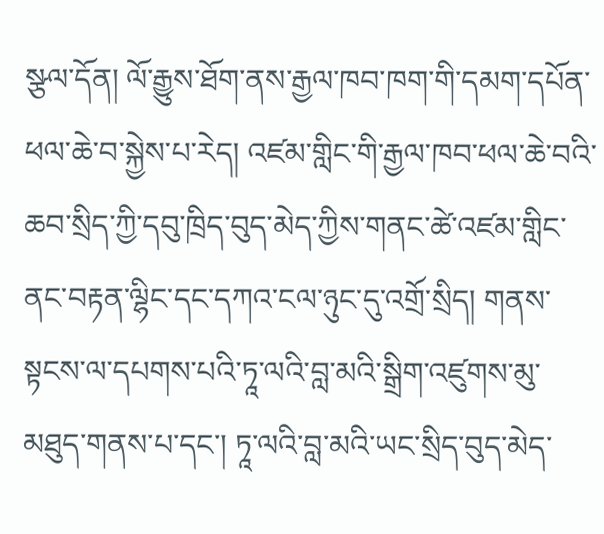སྩལ་དོན། ལོ་རྒྱུས་ཐོག་ནས་རྒྱལ་ཁབ་ཁག་གི་དམག་དཔོན་ཕལ་ཆེ་བ་སྐྱེས་པ་རེད། འཛམ་གླིང་གི་རྒྱལ་ཁབ་ཕལ་ཆེ་བའི་ཆབ་སྲིད་ཀྱི་དབུ་ཁྲིད་བུད་མེད་ཀྱིས་གནང་ཚེ་འཛམ་གླིང་ནང་བརྟན་ལྷིང་དང་དཀའ་ངལ་ཉུང་དུ་འགྲོ་སྲིད། གནས་སྟངས་ལ་དཔགས་པའི་ཏཱ་ལའི་བླ་མའི་སྒྲིག་འཛུགས་མུ་མཐུད་གནས་པ་དང་། ཏཱ་ལའི་བླ་མའི་ཡང་སྲིད་བུད་མེད་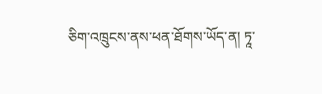ཅིག་འཁྲུངས་ནས་ཕན་ཐོགས་ཡོད་ན། ཏཱ་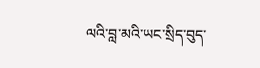ལའི་བླ་མའི་ཡང་སྲིད་བུད་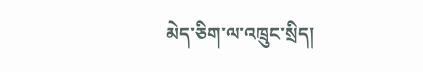མེད་ཅིག་ལ་འཁྲུང་སྲིད།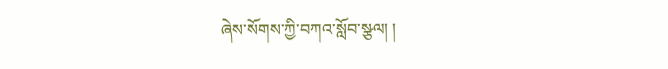ཞེས་སོགས་ཀྱི་བཀའ་སློབ་སྩལ། །